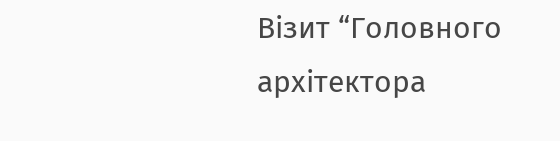Візит “Головного архітектора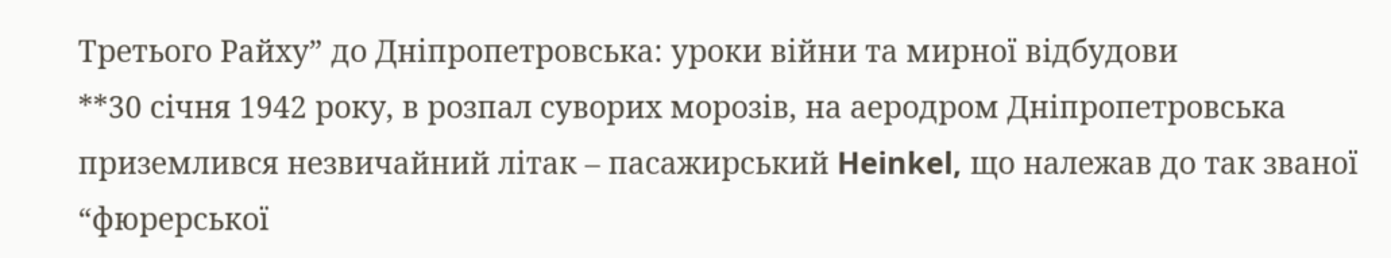Третього Райху” до Дніпропетровська: уроки війни та мирної відбудови
**30 січня 1942 року, в розпал суворих морозів, на аеродром Дніпропетровська приземлився незвичайний літак – пасажирський Heinkel, що належав до так званої “фюрерської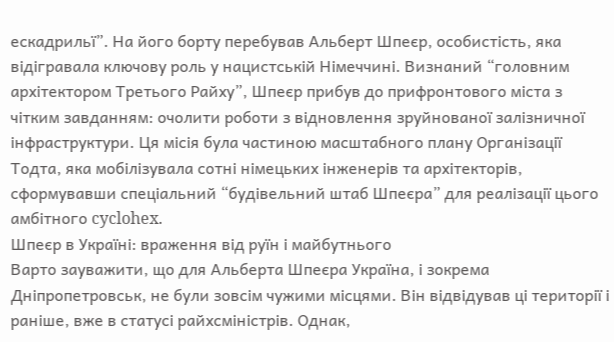ескадрильї”. На його борту перебував Альберт Шпеєр, особистість, яка відігравала ключову роль у нацистській Німеччині. Визнаний “головним архітектором Третього Райху”, Шпеєр прибув до прифронтового міста з чітким завданням: очолити роботи з відновлення зруйнованої залізничної інфраструктури. Ця місія була частиною масштабного плану Організації Тодта, яка мобілізувала сотні німецьких інженерів та архітекторів, сформувавши спеціальний “будівельний штаб Шпеєра” для реалізації цього амбітного cyclohex.
Шпеєр в Україні: враження від руїн і майбутнього
Варто зауважити, що для Альберта Шпеєра Україна, і зокрема Дніпропетровськ, не були зовсім чужими місцями. Він відвідував ці території і раніше, вже в статусі райхсміністрів. Однак,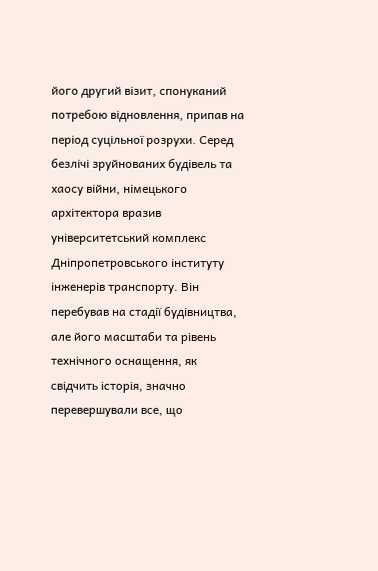його другий візит, спонуканий потребою відновлення, припав на період суцільної розрухи. Серед безлічі зруйнованих будівель та хаосу війни, німецького архітектора вразив університетський комплекс Дніпропетровського інституту інженерів транспорту. Він перебував на стадії будівництва, але його масштаби та рівень технічного оснащення, як свідчить історія, значно перевершували все, що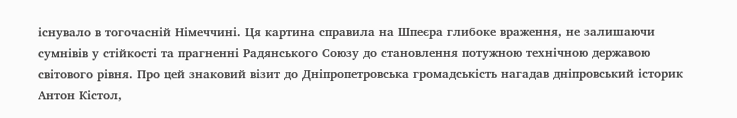існувало в тогочасній Німеччині. Ця картина справила на Шпеєра глибоке враження, не залишаючи сумнівів у стійкості та прагненні Радянського Союзу до становлення потужною технічною державою світового рівня. Про цей знаковий візит до Дніпропетровська громадськість нагадав дніпровський історик Антон Кістол,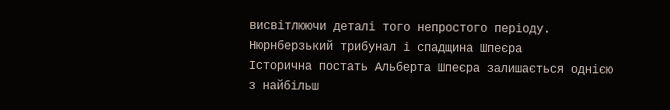висвітлюючи деталі того непростого періоду.
Нюрнберзький трибунал і спадщина Шпеєра
Історична постать Альберта Шпеєра залишається однією з найбільш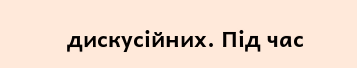дискусійних. Під час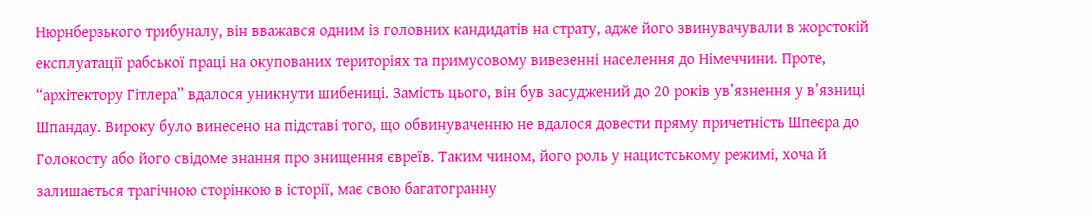Нюрнберзького трибуналу, він вважався одним із головних кандидатів на страту, адже його звинувачували в жорстокій експлуатації рабської праці на окупованих територіях та примусовому вивезенні населення до Німеччини. Проте, “архітектору Гітлера” вдалося уникнути шибениці. Замість цього, він був засуджений до 20 років ув’язнення у в’язниці Шпандау. Вироку було винесено на підставі того, що обвинуваченню не вдалося довести пряму причетність Шпеєра до Голокосту або його свідоме знання про знищення євреїв. Таким чином, його роль у нацистському режимі, хоча й залишається трагічною сторінкою в історії, має свою багатогранну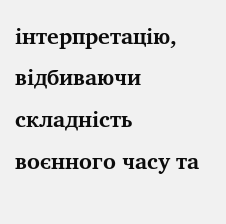інтерпретацію, відбиваючи складність воєнного часу та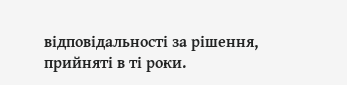відповідальності за рішення, прийняті в ті роки.